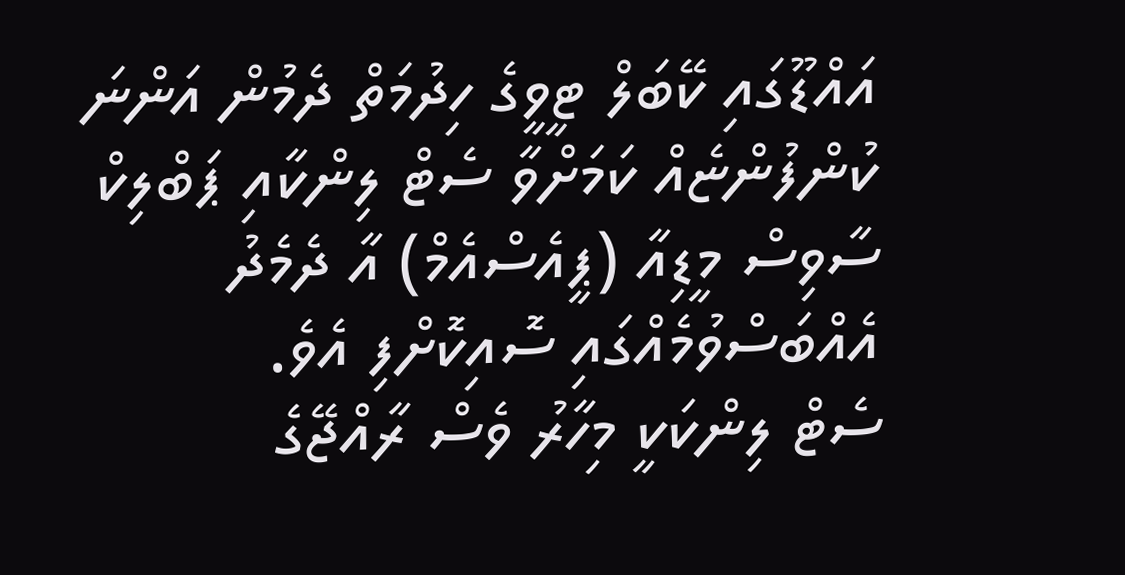އައްޑޫގައި ކޭބަލް ޓީވީގެ ހިދުމަތް ދެމުން އަންނަ ކުންފުންޏެއް ކަމަށްވާ ސެޓް ލިންކާއި ޕަބްލިކް ސާވިސް މީޑިއާ (ޕީއެސްއެމް) އާ ދެމެދު އެއްބަސްވުމެއްގައި ސޮއިކޮށްފި އެވެ.
ސެޓް ލިންކަކީ މިހާރު ވެސް ރާއްޖޭގެ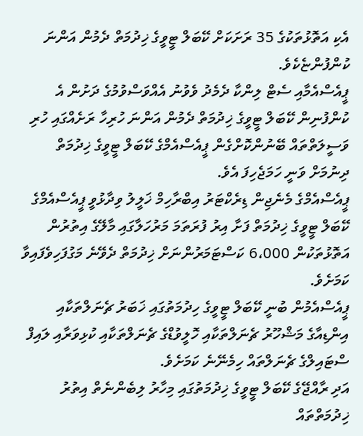އެކި އަތޮޅުތަކުގެ 35 ރަށަކަށް ކޭބަލް ޓީވީގެ ޚިދުމަތް ދެމުން އަންނަ ކުންފުންޏެކެވެ.
ޕީއެސްއެމާއި ސެޓް ލިންކާ ދެމެދު ވެވުނު އެއްވަސްވުމުގެ ދަށުން އެ ކުންފުނިން ކޭބަލް ޓީވީގެ ޚިދުމަތް ދެމުން އަންނަ ހުރިހާ ރަށެއްގައި ހުރި ވަސީލަތްތައް ބޭނުންކޮށްގެން ޕީއެސްއެމްގެ ކޭބަލް ޓީވީގެ ޚިދުމަތް ދިނުމަށް ވަނީ ހަމަޖެހިފަ އެވެ.
ޕީއެސްއެމްގެ މެނެޖިން ޑިރެކްޓަރު އިބްރާހިމް ޚަލީލު ވިދާޅުވީ ޕީއެސްއެމްގެ ކޭބަލް ޓީވީގެ ޚިދުމަތް ފަށާ އިރު ފުރަތަމަ މަރުހަލާގައި މާލޭގެ އިތުރުން އަތޮޅުތަކުން 6،000 ކަސްޓަމަރުންނަށް ޚިދުމަތް ދެވޭނެ މަގުފަހިވެފައިވާ ކަމަށެވެ.
ޕީއެސްއެމުން ބުނީ ކޭބަލް ޓީވީގެ ހިދުމަތުގައި ޚަބަރު ޗެނަލްތަކާއި އިންޑިއާގެ މަޝްހޫރު ޗެނަލްތަކާއި ހޮލީވުޑްގެ ޗެނަލްތަކާއި ކުޅިވަރާއި ލައިފް ސްޓައިލްގެ ޗެނަލްތައް ހިމެނޭނެ ކަމަށެވެ.
އަދި ރާއްޖޭގެ ކޭބަލް ޓީވީގެ ޚިދުމަތުގައި މިހާރު ލިބެންނެތް އިތުރު ޚިދުމަތްތައް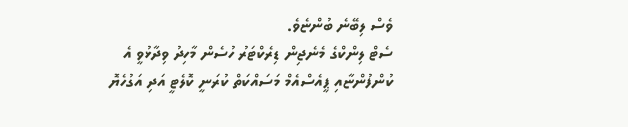ވެސް ލިބޭނެ ބުންޏެވެ.
ސެޓް ލިންކްގެ މެނެޖިން ޑިރެކްޓަރު ހުސެން މާހިދު ވިދާޅުވީ އެ ކުންފުންޏާއި ޕީއެސްއެމް މަސައްކަތް ކުރަނީ ކޮލެޓީ އަދި އަގުހެޔޮ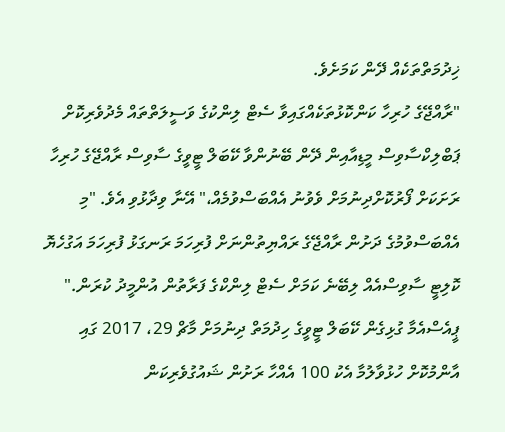ޚިދުމަތްތަކެއް ދޭން ކަމަށެވެ.
"ރާއްޖޭގެ ހުރިހާ ކަންކޮޅުތަކެއްގައިވާ ސެޓް ލިންކުގެ ވަސީލަތްތައް މެދުވެރިކޮށް ޕަބްލިކްސާވިސް މީޑިއާއިން ދޭން ބޭނުންވާ ކޭބަލް ޓީވީގެ ސާވިސް ރާއްޖޭގެ ހުރިހާ ރަށަކަށް ފޯރުކޮށްދިނުމަށް ވެވުނު އެއްބަސްވުމެއް،" އޭނާ ވިދާޅުވި އެވެ. "މި އެއްބަސްވުމުގެ ދަށުން ރާއްޖޭގެ ރައްޔިތުންނަށް ފުރިހަމަ ރަނގަޅު ފުރިހަމަ އަގުހެޔޮ ކޮލިޓީ ސާވިސްއެއް ލިބޭނެ ކަމަށް ސެޓް ލިންކްގެ ފަރާތުން އުންމީދު ކުރަން."
ޕީއެސްއެމާ ގުޅިގެން ކޭބަލް ޓީވީގެ ހިދުމަތް ދިނުމަށް މާޗް 29، 2017 ގައި އާންމުކޮށް ހުޅުވާލުމާ އެކު 100 އެއްހާ ރަށުން ޝައުގުވެރިކަން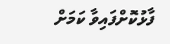ފާޅުކޮށްފައިވާ ކަމަށް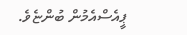ޕީއެސްއެމުން ބުންޏެވެ.